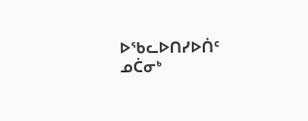ᐅᖃᓚᐅᑎᓯᐅᑏᑦ
ᓄᑖᓂᒃ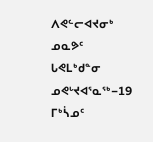ᐱᕙᓪᓕᐊᔪᓂᒃ ᓄᓇᕗᑦ ᒐᕙᒪᒃᑯᓐᓂ ᓄᕙᒡᔪᐊᕐᓇᖅ−19 ᒥᒃᓵᓄᑦ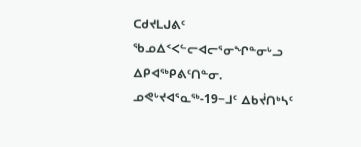ᑕᑯᔪᒪᒍᕕᑦ ᖃᓄᐃᑉᐸᓪᓕᐊᓕᕐᓂᖏᓐᓂᒡᓗ ᐃᑭᐊᖅᑭᕕᑦᑎᓐᓂ. ᓄᕙᒡᔪᐊᕐᓇᖅ-19−ᒧᑦ ᐃᑲᔫᑎᒃᓴᑦ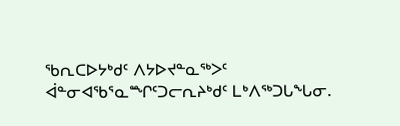ᖃᕆᑕᐅᔭᒃᑯᑦ ᐱᔭᐅᔪᓐᓇᖅᐳᑦ ᐋᓐᓂᐊᖃᕐᓇᙱᑦᑐᓕᕆᔨᒃᑯᑦ ᒪᒃᐱᖅᑐᒐᖓᓂ.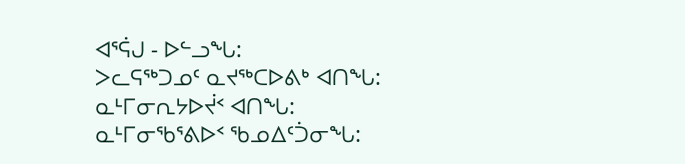ᐊᕐᕌᒍ - ᐅᓪᓗᖓ:
ᐳᓚᕋᖅᑐᓄᑦ ᓇᔪᖅᑕᐅᕕᒃ ᐊᑎᖓ:
ᓇᒻᒥᓂᕆᔭᐅᔫᑉ ᐊᑎᖓ:
ᓇᒻᒥᓂᖃᕐᕕᐅᑉ ᖃᓄᐃᑦᑑᓂᖓ: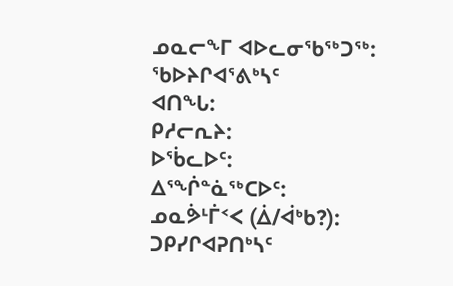ᓄᓇᓕᖕᒥ ᐊᐅᓚᓂᖃᖅᑐᖅ:
ᖃᐅᔨᒋᐊᕐᕕᒃᓴᑦ
ᐊᑎᖓ:
ᑭᓱᓕᕆᔨ:
ᐅᖄᓚᐅᑦ:
ᐃᕐᖐᓐᓈᖅᑕᐅᑦ:
ᓄᓇᕘᒻᒦᑉᐸ (ᐄ/ᐋᒃᑲ?):
ᑐᑭᓯᒋᐊᕈᑎᒃᓴᑦ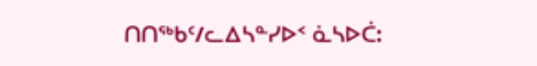ᑎᑎᖅᑲᑦ/ᓚᐃᓴᓐᓯᐅᑉ ᓈᓴᐅᑖ: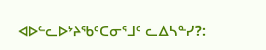ᐊᐅᓪᓚᐅᔾᔨᖃᑦᑕᓂᕐᒧᑦ ᓚᐃᓴᓐᓯ?: